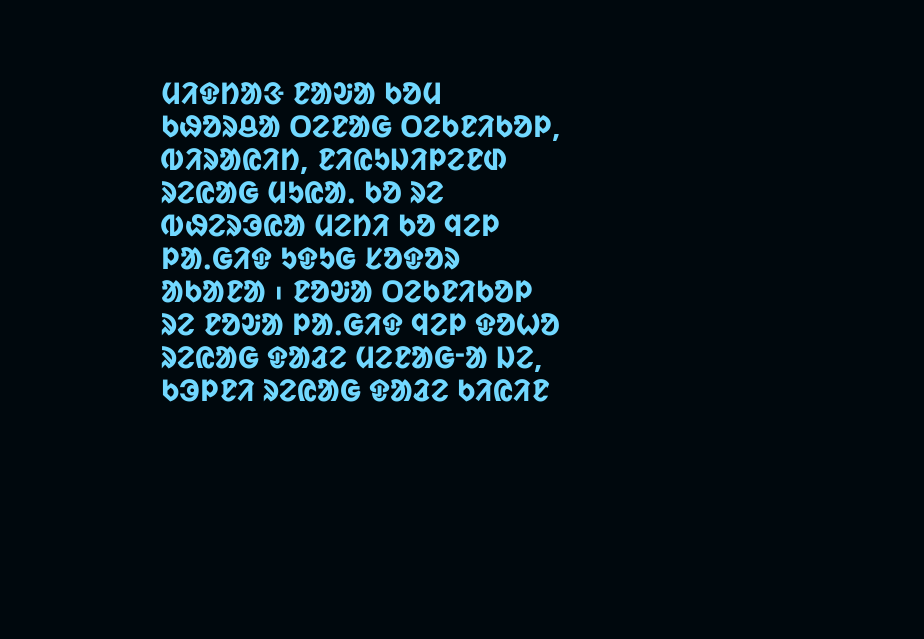ᱢᱤᱫᱴᱟᱝ ᱱᱟᱶᱟ ᱠᱚᱢ ᱠᱷᱚᱨᱪᱟ ᱛᱮᱱᱟᱜ ᱛᱮᱠᱱᱤᱠᱚᱞ, ᱵᱤᱨᱟᱭᱤᱴ, ᱱᱤᱭᱩᱡᱤᱞᱮᱱᱰ ᱨᱮᱭᱟᱜ ᱢᱩᱭᱟᱹ ᱠᱚ ᱨᱮ ᱵᱷᱮᱨᱳᱭᱟ ᱢᱮᱴᱤ ᱠᱚ ᱧᱮᱞ ᱞᱟᱹᱜᱤᱫ ᱩᱫᱩᱜ ᱥᱚᱫᱚᱨ ᱟᱠᱟᱱᱟ ᱾ ᱱᱚᱶᱟ ᱛᱮᱠᱱᱤᱠᱚᱞ ᱨᱮ ᱱᱚᱶᱟ ᱞᱟᱹᱜᱤᱫ ᱧᱮᱞ ᱫᱚᱦᱚ ᱨᱮᱭᱟᱜ ᱫᱟᱲᱮ ᱢᱮᱱᱟᱜᱼᱟ ᱡᱮ, ᱠᱳᱞᱱᱤ ᱨᱮᱭᱟᱜ ᱫᱟᱲᱮ ᱠᱤᱭᱤᱱ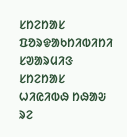ᱥᱴᱮᱴᱟᱥ ᱯᱚᱨᱫᱟᱠᱴᱤᱵᱤᱴᱤ ᱥᱣᱟᱨᱢᱤᱝ ᱥᱴᱮᱴᱟᱥ ᱦᱤᱭᱤᱵᱷ ᱴᱷᱟᱶ ᱨᱮ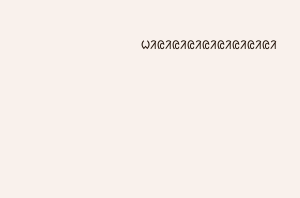ᱦᱤᱭᱤᱭᱤᱭᱤᱭᱤᱭᱤᱭᱤᱭᱤᱭᱤ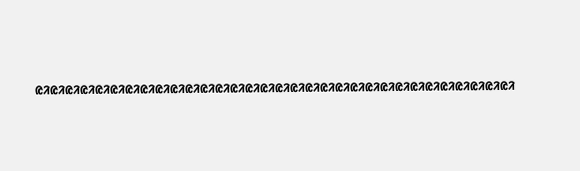ᱭᱤᱭᱤᱭᱤᱭᱤᱭᱤᱭᱤᱭᱤᱭᱤᱭᱤᱭᱤᱭᱤᱭᱤᱭᱤᱭᱤᱭᱤᱭᱤᱭᱤᱭᱤᱭᱤᱭᱤᱭᱤᱭᱤᱭᱤᱭᱤᱭᱤᱭᱤᱭᱤᱭᱤᱭᱤᱭᱤᱭᱤᱭᱤ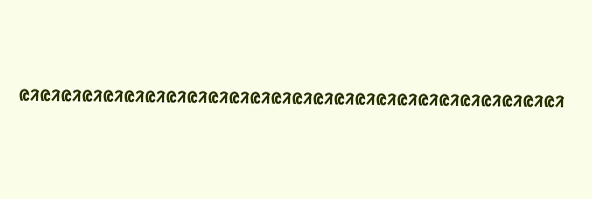ᱭᱤᱭᱤᱭᱤᱭᱤᱭᱤᱭᱤᱭᱤᱭᱤᱭᱤᱭᱤᱭᱤᱭᱤᱭᱤᱭᱤᱭᱤᱭᱤᱭᱤᱭᱤᱭᱤᱭᱤᱭᱤᱭᱤᱭᱤᱭᱤᱭᱤᱭᱤ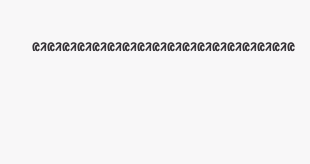ᱭᱤᱭᱤᱭᱤᱭᱤᱭᱤᱭᱤᱭᱤᱭᱤᱭᱤᱭᱤᱭᱤᱭᱤᱭᱤᱭᱤᱭᱤᱭᱤᱭᱤᱭ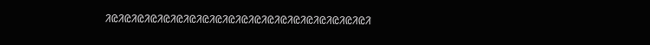ᱤᱭᱤᱭᱤᱭᱤᱭᱤᱭᱤᱭᱤᱭᱤᱭᱤᱭᱤᱭᱤᱭᱤᱭᱤᱭᱤᱭᱤᱭᱤᱭᱤᱭᱤᱭᱤᱭᱤᱭᱤ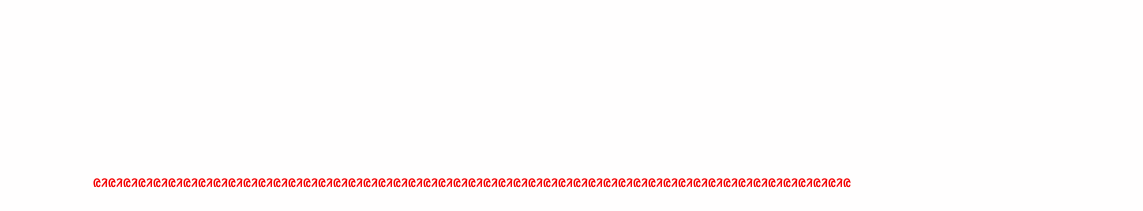ᱭᱤᱭᱤᱭᱤᱭᱤᱭᱤᱭᱤᱭᱤᱭᱤᱭᱤᱭᱤᱭᱤᱭᱤᱭᱤᱭᱤᱭᱤᱭᱤᱭᱤᱭᱤᱭᱤᱭᱤᱭᱤᱭᱤᱭᱤᱭᱤᱭᱤᱭᱤᱭᱤᱭᱤᱭᱤᱭᱤᱭᱤᱭᱤᱭᱤᱭᱤᱭᱤᱭᱤᱭᱤᱭᱤᱭᱤᱭᱤᱭᱤᱭᱤᱭᱤᱭᱤᱭᱤᱭᱤᱭᱤᱭᱤᱭᱤᱭᱤᱭ